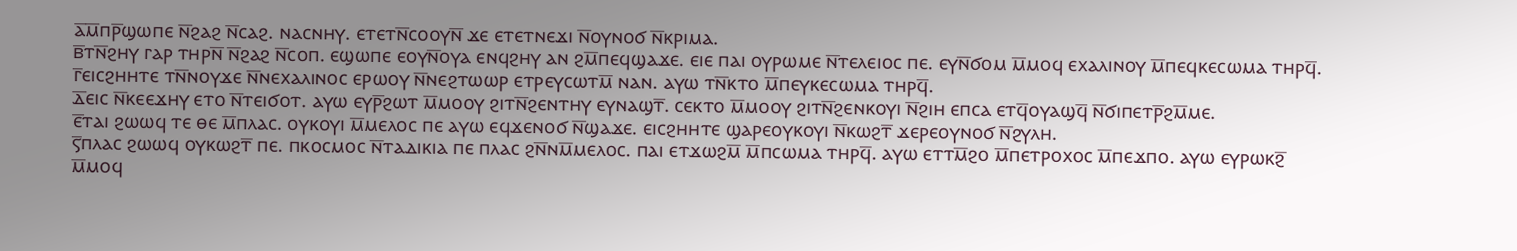ⲁ̅ⲙ̅ⲡⲣ̅ϣⲱⲡⲉ ⲛ̅ϩⲁϩ ⲛ̅ⲥⲁϩ. ⲛⲁⲥⲛⲏⲩ. ⲉⲧⲉⲧⲛ̅ⲥⲟⲟⲩⲛ̅ ϫⲉ ⲉⲧⲉⲧⲛⲉϫⲓ ⲛ̅ⲟⲩⲛⲟϭ ⲛ̅ⲕⲣⲓⲙⲁ.
ⲃ̅ⲧⲛ̅ϩⲏⲩ ⲅⲁⲣ ⲧⲏⲣⲛ̅ ⲛ̅ϩⲁϩ ⲛ̅ⲥⲟⲡ. ⲉϣⲱⲡⲉ ⲉⲟⲩⲛ̅ⲟⲩⲁ ⲉⲛϥϩⲏⲩ ⲁⲛ ϩⲙ̅ⲡⲉϥϣⲁϫⲉ. ⲉⲓⲉ ⲡⲁⲓ ⲟⲩⲣⲱⲙⲉ ⲛ̅ⲧⲉⲗⲉⲓⲟⲥ ⲡⲉ. ⲉⲩⲛ̅ϭⲟⲙ ⲙ̅ⲙⲟϥ ⲉⲭⲁⲗⲓⲛⲟⲩ ⲙ̅ⲡⲉϥⲕⲉⲥⲱⲙⲁ ⲧⲏⲣϥ̅.
ⲅ̅ⲉⲓⲥϩⲏⲏⲧⲉ ⲧⲛ̅ⲛⲟⲩϫⲉ ⲛ̅ⲛⲉⲭⲁⲗⲓⲛⲟⲥ ⲉⲣⲱⲟⲩ ⲛ̅ⲛⲉϩⲧⲱⲱⲣ ⲉⲧⲣⲉⲩⲥⲱⲧⲙ̅ ⲛⲁⲛ. ⲁⲩⲱ ⲧⲛ̅ⲕⲧⲟ ⲙ̅ⲡⲉⲩⲕⲉⲥⲱⲙⲁ ⲧⲏⲣϥ̅.
ⲇ̅ⲉⲓⲥ ⲛ̅ⲕⲉⲉϫⲏⲩ ⲉⲧⲟ ⲛ̅ⲧⲉⲓϭⲟⲧ. ⲁⲩⲱ ⲉⲩⲣ̅ϩⲱⲧ ⲙ̅ⲙⲟⲟⲩ ϩⲓⲧⲛ̅ϩⲉⲛⲧⲏⲩ ⲉⲩⲛⲁϣⲧ̅. ⲥⲉⲕⲧⲟ ⲙ̅ⲙⲟⲟⲩ ϩⲓⲧⲛ̅ϩⲉⲛⲕⲟⲩⲓ ⲛ̅ϩⲓⲏ ⲉⲡⲥⲁ ⲉⲧϥ̅ⲟⲩⲁϣϥ̅ ⲛ̅ϭⲓⲡⲉⲧⲣ̅ϩⲙ̅ⲙⲉ.
ⲉ̅ⲧⲁⲓ ϩⲱⲱϥ ⲧⲉ ⲑⲉ ⲙ̅ⲡⲗⲁⲥ. ⲟⲩⲕⲟⲩⲓ ⲙ̅ⲙⲉⲗⲟⲥ ⲡⲉ ⲁⲩⲱ ⲉϥϫⲉⲛⲟϭ ⲛ̅ϣⲁϫⲉ. ⲉⲓⲥϩⲏⲏⲧⲉ ϣⲁⲣⲉⲟⲩⲕⲟⲩⲓ ⲛ̅ⲕⲱϩⲧ̅ ϫⲉⲣⲉⲟⲩⲛⲟϭ ⲛ̅ϩⲩⲗⲏ.
ⲋ̅ⲡⲗⲁⲥ ϩⲱⲱϥ ⲟⲩⲕⲱϩⲧ̅ ⲡⲉ. ⲡⲕⲟⲥⲙⲟⲥ ⲛ̅ⲧⲁⲇⲓⲕⲓⲁ ⲡⲉ ⲡⲗⲁⲥ ϩⲛ̅ⲛⲙ̅ⲙⲉⲗⲟⲥ. ⲡⲁⲓ ⲉⲧϫⲱϩⲙ̅ ⲙ̅ⲡⲥⲱⲙⲁ ⲧⲏⲣϥ̅. ⲁⲩⲱ ⲉⲧⲧⲙ̅ϩⲟ ⲙ̅ⲡⲉⲧⲣⲟⲭⲟⲥ ⲙ̅ⲡⲉϫⲡⲟ. ⲁⲩⲱ ⲉⲩⲣⲱⲕϩ̅ ⲙ̅ⲙⲟϥ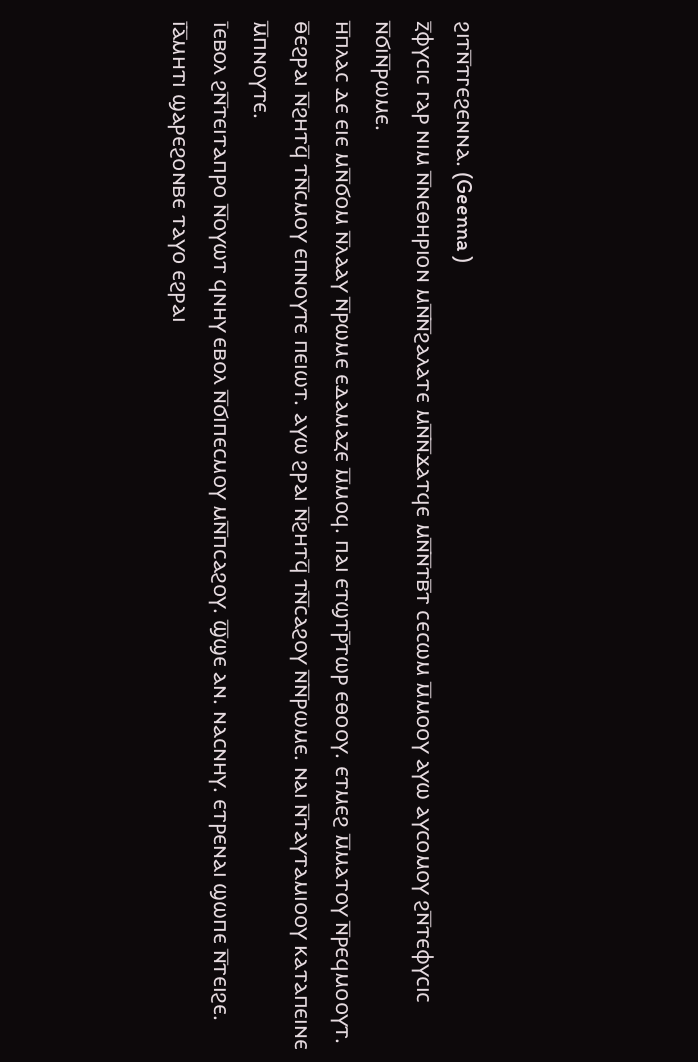ϩⲓⲧⲛ̅ⲧⲅⲉϩⲉⲛⲛⲁ. (Geenna )
ⲍ̅ⲫⲩⲥⲓⲥ ⲅⲁⲣ ⲛⲓⲙ ⲛ̅ⲛⲉⲑⲏⲣⲓⲟⲛ ⲙⲛ̅ⲛ̅ϩⲁⲗⲁⲧⲉ ⲙⲛ̅ⲛ̅ϫⲁⲧϥⲉ ⲙⲛ̅ⲛ̅ⲧⲃ̅ⲧ ⲥⲉⲥⲱⲙ ⲙ̅ⲙⲟⲟⲩ ⲁⲩⲱ ⲁⲩⲥⲟⲙⲟⲩ ϩⲛ̅ⲧⲉⲫⲩⲥⲓⲥ ⲛ̅ϭⲓⲛ̅ⲣⲱⲙⲉ.
ⲏ̅ⲡⲗⲁⲥ ⲇⲉ ⲉⲓⲉ ⲙⲛ̅ϭⲟⲙ ⲛ̅ⲗⲁⲁⲩ ⲛ̅ⲣⲱⲙⲉ ⲉⲇⲁⲙⲁⲍⲉ ⲙ̅ⲙⲟϥ. ⲡⲁⲓ ⲉⲧϣⲧⲣ̅ⲧⲱⲣ ⲉⲑⲟⲟⲩ. ⲉⲧⲙⲉϩ ⲙ̅ⲙⲁⲧⲟⲩ ⲛ̅ⲣⲉϥⲙⲟⲟⲩⲧ.
ⲑ̅ⲉϩⲣⲁⲓ ⲛ̅ϩⲏⲧϥ̅ ⲧⲛ̅ⲥⲙⲟⲩ ⲉⲡⲛⲟⲩⲧⲉ ⲡⲉⲓⲱⲧ. ⲁⲩⲱ ϩⲣⲁⲓ ⲛ̅ϩⲏⲧϥ̅ ⲧⲛ̅ⲥⲁϩⲟⲩ ⲛ̅ⲛ̅ⲣⲱⲙⲉ. ⲛⲁⲓ ⲛ̅ⲧⲁⲩⲧⲁⲙⲓⲟⲟⲩ ⲕⲁⲧⲁⲡⲉⲓⲛⲉ ⲙ̅ⲡⲛⲟⲩⲧⲉ.
ⲓ̅ⲉⲃⲟⲗ ϩⲛ̅ⲧⲉⲓⲧⲁⲡⲣⲟ ⲛ̅ⲟⲩⲱⲧ ϥⲛⲏⲩ ⲉⲃⲟⲗ ⲛ̅ϭⲓⲡⲉⲥⲙⲟⲩ ⲙⲛ̅ⲡⲥⲁϩⲟⲩ. ϣ̅ϣⲉ ⲁⲛ. ⲛⲁⲥⲛⲏⲩ. ⲉⲧⲣⲉⲛⲁⲓ ϣⲱⲡⲉ ⲛ̅ⲧⲉⲓϩⲉ.
ⲓ̅ⲁ̅ⲙⲏⲧⲓ ϣⲁⲣⲉϩⲟⲛⲃⲉ ⲧⲁⲩⲟ ⲉϩⲣⲁⲓ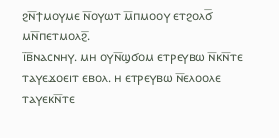ϩⲛ̅ϯⲙⲟⲩⲙⲉ ⲛ̅ⲟⲩⲱⲧ ⲙ̅ⲡⲙⲟⲟⲩ ⲉⲧϩⲟⲗϭ̅ ⲙⲛ̅ⲡⲉⲧⲙⲟⲗϩ̅.
ⲓ̅ⲃ̅ⲛⲁⲥⲛⲏⲩ. ⲙⲏ ⲟⲩⲛ̅ϣϭⲟⲙ ⲉⲧⲣⲉⲩⲃⲱ ⲛ̅ⲕⲛ̅ⲧⲉ ⲧⲁⲩⲉϫⲟⲉⲓⲧ ⲉⲃⲟⲗ. ⲏ ⲉⲧⲣⲉⲩⲃⲱ ⲛ̅ⲉⲗⲟⲟⲗⲉ ⲧⲁⲩⲉⲕⲛ̅ⲧⲉ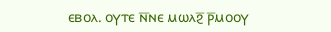ⲉⲃⲟⲗ. ⲟⲩⲧⲉ ⲛ̅ⲛⲉ ⲙⲱⲗϩ̅ ⲣ̅ⲙⲟⲟⲩ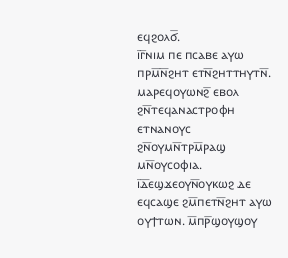ⲉϥϩⲟⲗϭ̅.
ⲓ̅ⲅ̅ⲛⲓⲙ ⲡⲉ ⲡⲥⲁⲃⲉ ⲁⲩⲱ ⲡⲣⲙ̅ⲛ̅ϩⲏⲧ ⲉⲧⲛ̅ϩⲏⲧⲧⲏⲩⲧⲛ̅. ⲙⲁⲣⲉϥⲟⲩⲱⲛϩ̅ ⲉⲃⲟⲗ ϩⲛ̅ⲧⲉϥⲁⲛⲁⲥⲧⲣⲟⲫⲏ ⲉⲧⲛⲁⲛⲟⲩⲥ ϩⲛ̅ⲟⲩⲙⲛ̅ⲧⲣⲙ̅ⲣⲁϣ ⲙⲛ̅ⲟⲩⲥⲟⲫⲓⲁ.
ⲓ̅ⲇ̅ⲉϣϫⲉⲟⲩⲛ̅ⲟⲩⲕⲱϩ ⲇⲉ ⲉϥⲥⲁϣⲉ ϩⲙ̅ⲡⲉⲧⲛ̅ϩⲏⲧ ⲁⲩⲱ ⲟⲩϯⲧⲱⲛ. ⲙ̅ⲡⲣ̅ϣⲟⲩϣⲟⲩ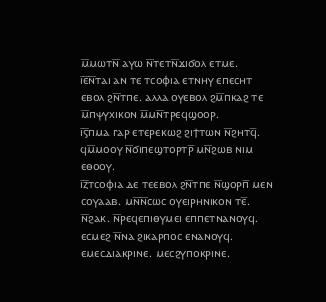ⲙ̅ⲙⲱⲧⲛ̅ ⲁⲩⲱ ⲛ̅ⲧⲉⲧⲛ̅ϫⲓϭⲟⲗ ⲉⲧⲙⲉ.
ⲓ̅ⲉ̅ⲛ̅ⲧⲁⲓ ⲁⲛ ⲧⲉ ⲧⲥⲟⲫⲓⲁ ⲉⲧⲛⲏⲩ ⲉⲡⲉⲥⲏⲧ ⲉⲃⲟⲗ ϩⲛ̅ⲧⲡⲉ. ⲁⲗⲗⲁ ⲟⲩⲉⲃⲟⲗ ϩⲙ̅ⲡⲕⲁϩ ⲧⲉ ⲙ̅ⲡⲯⲩⲭⲓⲕⲟⲛ ⲙ̅ⲙⲛ̅ⲧⲣⲉϥϣⲟⲟⲣ.
ⲓ̅ⲋ̅ⲡⲙⲁ ⲅⲁⲣ ⲉⲧⲉⲣⲉⲕⲱϩ ϩⲓϯⲧⲱⲛ ⲛ̅ϩⲏⲧϥ̅. ϥⲙ̅ⲙⲟⲟⲩ ⲛ̅ϭⲓⲡⲉϣⲧⲟⲣⲧⲣ̅ ⲙⲛ̅ϩⲱⲃ ⲛⲓⲙ ⲉⲑⲟⲟⲩ.
ⲓ̅ⲍ̅ⲧⲥⲟⲫⲓⲁ ⲇⲉ ⲧⲉⲉⲃⲟⲗ ϩⲛ̅ⲧⲡⲉ ⲛ̅ϣⲟⲣⲡ̅ ⲙⲉⲛ ⲥⲟⲩⲁⲁⲃ. ⲙⲛ̅ⲛ̅ⲥⲱⲥ ⲟⲩⲉⲓⲣⲏⲛⲓⲕⲟⲛ ⲧⲉ̅. ⲛ̅ϩⲁⲕ. ⲛ̅ⲣⲉϥⲉⲡⲓⲑⲩⲙⲉⲓ ⲉⲡⲡⲉⲧⲛⲁⲛⲟⲩϥ. ⲉⲥⲙⲉϩ ⲛ̅ⲛⲁ ϩⲓⲕⲁⲣⲡⲟⲥ ⲉⲛⲁⲛⲟⲩϥ. ⲉⲙⲉⲥⲇⲓⲁⲕⲣⲓⲛⲉ. ⲙⲉⲥϩⲩⲡⲟⲕⲣⲓⲛⲉ.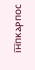ⲓ̅ⲏ̅ⲡⲕⲁⲣⲡⲟⲥ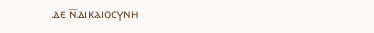ⲇⲉ ⲛ̅ⲇⲓⲕⲁⲓⲟⲥⲩⲛⲏ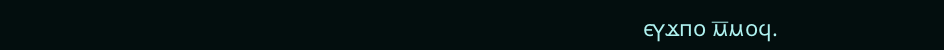ⲉⲩϫⲡⲟ ⲙ̅ⲙⲟϥ.